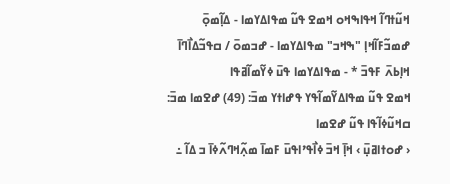ߞߎ߬ߙߣߊ߬ ߞߟߊߒߞߋ ߞߘߐ ߟߎ߬ ߘߟߊߡߌߘߊ - ߡߊ߲߬ߘߋ߲߫ ߝߘߏ߬ߓߊ߬ߞߊ߲ "ߒߞߏ" ߘߟߊߡߌߘߊ - ߝߏߘߋ߫ / ߛߟߏ߬ߡߊ߯ߣߊ߫ ߞߊ߲ߕߍ߫ ߓߟߏ߫ * - ߘߟߊߡߌߘߊ ߟߎ߫ ߦߌ߬ߘߊ߬ߥߟߊ
ߞߘߐ ߟߎ߬ ߘߟߊߡߌ߬ߘߊ߬ߟߌ ߟߝߊߙߌ ߘߏ߫: (49) ߝߐߘߊ ߘߏ߫: ߛߞߎ߬ߦߊ߬ߟߊ ߟߎ߬ ߝߐߘߊ
‹ ߝߋߙߊߥߎ߲߫ › ߞߊ߲߫ ߞߏ߫ ߦߊ߯ߟߴߊߟߎ߫ ߓߘߊ߫ ߘߍ߲߬ߞߣߍ߬ߦߊ߫ ߏ ߡߊ߬ ߸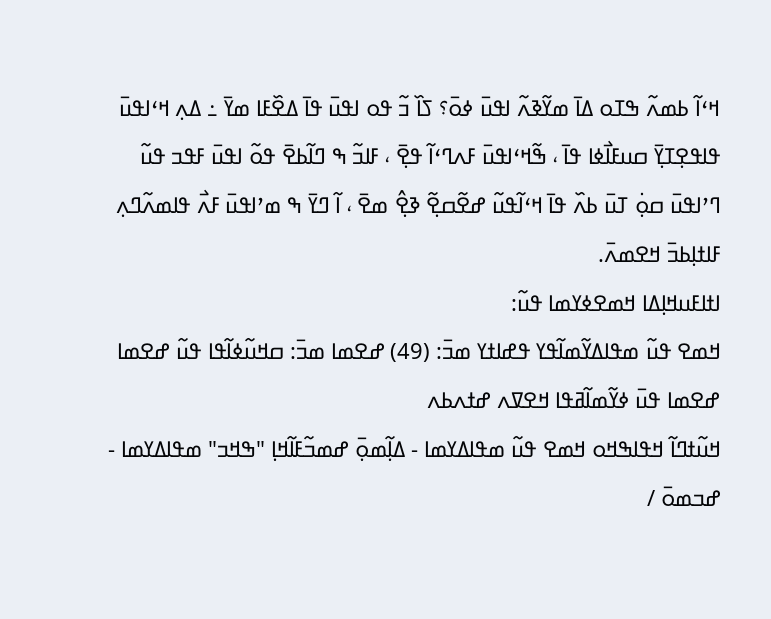ߞߵߊ߬ ߕߘߍ߬ ߒߠߋ ߡߊ߫ ߘߌ߬ߢߍ߬ ߊߟߎ߫ ߦߋ߫؟ ߖߊ߰ ߏ߬ ߟߋ ߊߟߎ߫ ߟߊ߫ ߡߐ߰ߓߊ ߘߌ߫ ߸ ߡߍ߲ ߞߵߊߟߎ߫ ߟߊߟߐ߲ߠߌ߲߫ ߛߎߓߊ߯ߦߊ ߟߊ߫ ، ߒ߬ߞߵߊߟߎ߫ ߓߍߣߵߊ߬ ߟߐ߲߫ ، ߓߊߏ߬ ߒ ߣߊ߬ߕߐ߫ ߟߋ߬ ߊߟߎ߫ ߓߟߏ ߟߎ߬ ߣߴߊߟߎ߫ ߛߋ߲߭ ߠߎ߫ ߕߍ߰ ߟߊ߫ ߞߵߊ߬ߟߎ߬ ߝߐ߬ߛߐ߲߬ ߢߐ߲߮ ߘߐ߫ ، ߊ߬ ߣߌ߫ ߒ ߘߴߊߟߎ߫ ߓߍ߯ ߟߊߘߍ߬ߣߍ߲ ߓߊߙߊ߲ߕߏ߫ ߞߐߘߍ߫.
ߊߙߊߓߎߞߊ߲ߡߊ ߞߘߐߦߌߘߊ ߟߎ߬:
ߞߘߐ ߟߎ߬ ߘߟߊߡߌ߬ߘߊ߬ߟߌ ߟߝߊߙߌ ߘߏ߫: (49) ߝߐߘߊ ߘߏ߫: ߛߞߎ߬ߦߊ߬ߟߊ ߟߎ߬ ߝߐߘߊ
ߝߐߘߊ ߟߎ߫ ߦߌ߬ߘߊ߬ߥߟߊ ߞߐߜߍ ߝߙߍߕߍ
ߞߎ߬ߙߣߊ߬ ߞߟߊߒߞߋ ߞߘߐ ߟߎ߬ ߘߟߊߡߌߘߊ - ߡߊ߲߬ߘߋ߲߫ ߝߘߏ߬ߓߊ߬ߞߊ߲ "ߒߞߏ" ߘߟߊߡߌߘߊ - ߝߏߘߋ߫ /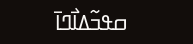ߛߟߏ߬ߡߊ߯ߣߊ߫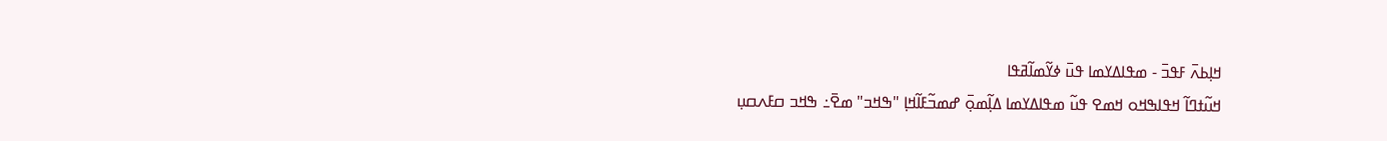ߞߊ߲ߕߍ߫ ߓߟߏ߫ - ߘߟߊߡߌߘߊ ߟߎ߫ ߦߌ߬ߘߊ߬ߥߟߊ
ߞߎ߬ߙߣߊ߬ ߞߟߊߒߞߋ ߞߘߐ ߟߎ߬ ߘߟߊߡߌߘߊ ߡߊ߲߬ߘߋ߲߫ ߝߘߏ߬ߓߊ߬ߞߊ߲ "ߒߞߏ" ߘߐ߫߸ ߒߞߏ ߛߓߍߛߎ߲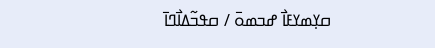ߛߌ߲ߘߌߓߊ߯ ߝߏߘߋ߫ / ߛߟߏ߬ߡߊ߯ߣߊ߫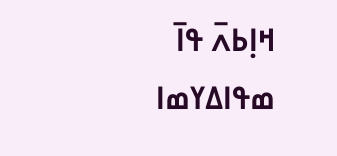ߞߊ߲ߕߍ߫ ߟߊ߫ ߘߟߊߡߌߘߊ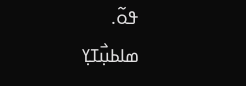ߟߋ߬.
ߘߊߕߎ߲߯ߠߌ߲